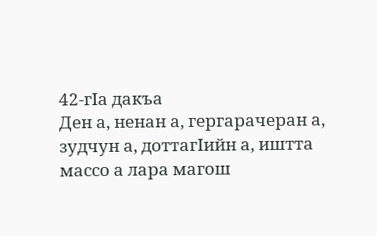42-гIа дакъа
Ден а, ненан а, гергарачеран а, зудчун а, доттагIийн а, иштта массо а лара магош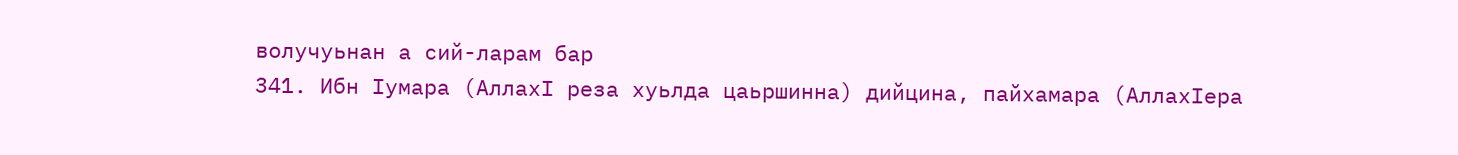волучуьнан а сий-ларам бар
341. Ибн Iумара (АллахI реза хуьлда цаьршинна) дийцина, пайхамара (АллахIера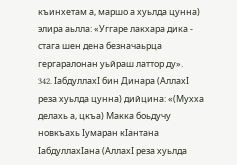къинхетам а, маршо а хуьлда цунна) элира аьлла: «Уггаре лакхара дика - стага шен дена безначаьрца гергаралонан уьйраш латтор ду».
342. IабдуллахI бин Динара (АллахI реза хуьлда цунна) дийцина: «(Мухха делахь а, цкъа) Макка боьдучу новкъахь Iумаран кIантана IабдуллахIана (АллахI реза хуьлда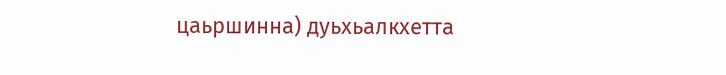цаьршинна) дуьхьалкхетта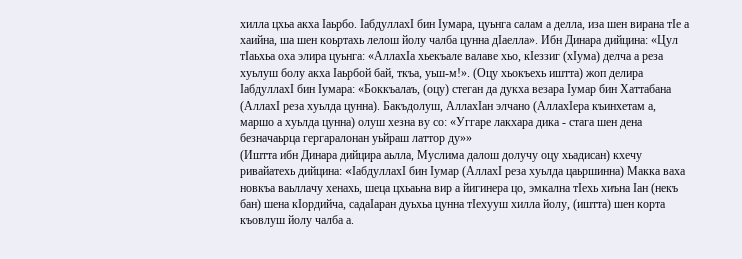хилла цхьа акха Iаьрбо. IабдуллахI бин Iумара, цуьнга салам а делла, иза шен вирана тIе а хаийна, ша шен коьртахь лелош йолу чалба цунна дIаелла». Ибн Динара дийцина: «Цул тIаьхьа оха элира цуьнга: «АллахIа хьекъале валаве хьо, кIеззиг (хIума) делча а реза хуьлуш болу акха Iаьрбой бай, ткъа, уьш-м!». (Оцу хьокъехь иштта) жоп делира IабдуллахI бин Iумара: «Боккъалаъ, (оцу) стеган да дукха везара Iумар бин Хаттабана (АллахI реза хуьлда цунна). Бакъдолуш, АллахIан элчано (АллахIера къинхетам а, маршо а хуьлда цунна) олуш хезна ву со: «Уггаре лакхара дика - стага шен дена безначаьрца гергаралонан уьйраш латтор ду»»
(Иштта ибн Динара дийцира аьлла, Муслима далош долучу оцу хьадисан) кхечу ривайатехь дийцина: «IабдуллахI бин Iумар (АллахI реза хуьлда цаьршинна) Макка ваха новкъа ваьллачу хенахь, шеца цхьаьна вир а йигинера цо, эмкална тIехь хиъна Iан (некъ бан) шена кIордийча, садаIаран дуьхьа цунна тIехууш хилла йолу, (иштта) шен корта къовлуш йолу чалба а.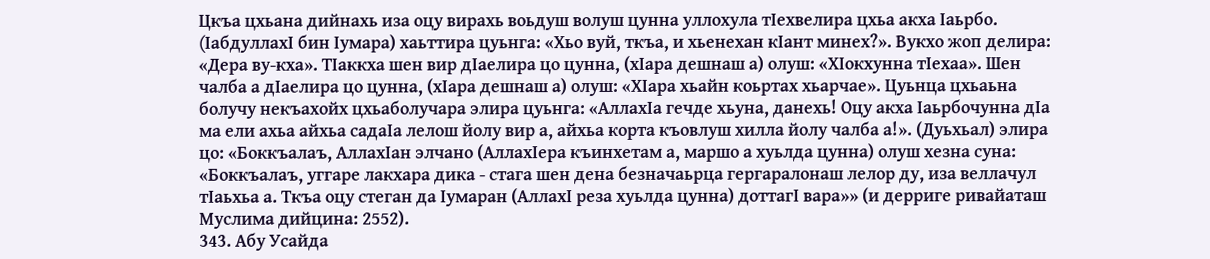Цкъа цхьана дийнахь иза оцу вирахь воьдуш волуш цунна уллохула тIехвелира цхьа акха Iаьрбо. (IабдуллахI бин Iумара) хаьттира цуьнга: «Хьо вуй, ткъа, и хьенехан кIант минех?». Вукхо жоп делира: «Дера ву-кха». ТIаккха шен вир дIаелира цо цунна, (хIара дешнаш а) олуш: «ХIокхунна тIехаа». Шен чалба а дIаелира цо цунна, (хIара дешнаш а) олуш: «ХIара хьайн коьртах хьарчае». Цуьнца цхьаьна болучу некъахойх цхьаболучара элира цуьнга: «АллахIа гечде хьуна, данехь! Оцу акха Iаьрбочунна дIа ма ели ахьа айхьа садаIа лелош йолу вир а, айхьа корта къовлуш хилла йолу чалба а!». (Дуьхьал) элира цо: «Боккъалаъ, АллахIан элчано (АллахIера къинхетам а, маршо а хуьлда цунна) олуш хезна суна: «Боккъалаъ, уггаре лакхара дика - стага шен дена безначаьрца гергаралонаш лелор ду, иза веллачул тIаьхьа а. Ткъа оцу стеган да Iумаран (АллахI реза хуьлда цунна) доттагI вара»» (и дерриге ривайаташ Муслима дийцина: 2552).
343. Абу Усайда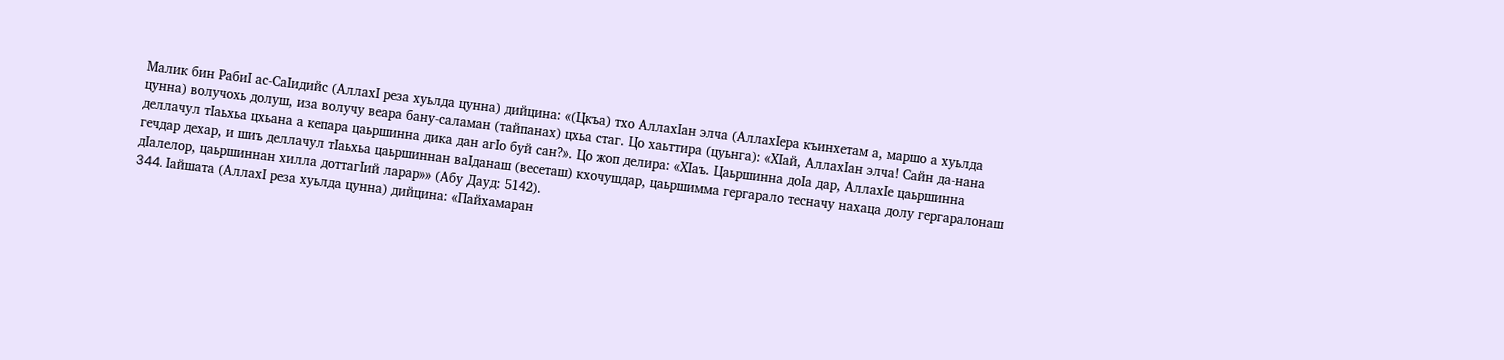Малик бин РабиI ас-СаIидийс (АллахI реза хуьлда цунна) дийцина: «(Цкъа) тхо АллахIан элча (АллахIера къинхетам а, маршо а хуьлда цунна) волучохь долуш, иза волучу веара бану-саламан (тайпанах) цхьа стаг. Цо хаьттира (цуьнга): «ХIай, АллахIан элча! Сайн да-нана деллачул тIаьхьа цхьана а кепара цаьршинна дика дан агIо буй сан?». Цо жоп делира: «ХIаъ. Цаьршинна доIа дар, АллахIе цаьршинна гечдар дехар, и шиъ деллачул тIаьхьа цаьршиннан ваIданаш (весеташ) кхочушдар, цаьршимма гергарало тесначу нахаца долу гергаралонаш дIалелор, цаьршиннан хилла доттагIий ларар»» (Абу Дауд: 5142).
344. Iайшата (АллахI реза хуьлда цунна) дийцина: «Пайхамаран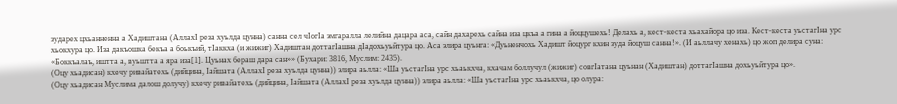зударех цхьанненна а Хадиштана (АллахI реза хуьлда цунна) санна сел чIогIа эмгаралла лелийна дацара аса, сайн дахарехь сайна иза цкъа а гина а йоццушехь! Делахь а, кест-кеста хьахайора цо иза. Кест-кеста уьстагIна урс хьокхура цо. Иза дакъошка бекъа а боькъий, тIаккха (и жижиг) Хадиштан доттагIашна дIадохьуьйтура цо. Аса элира цуьнга: «Дуьненчохь Хадишт йоцург кхин зуда йоцуш санна!». (И аьллачу хенахь) цо жоп делира суна: «Боккъалаъ, иштта а, вуьштта а яра иза[1]. Цуьнах бераш дара сан»» (Бухари: 3816, Муслим: 2435).
(Оцу хьадисан) кхечу ривайатехь (дийцина, Iайшата (АллахI реза хуьлда цунна)) элира аьлла: «Ша уьстагIна урс хьаькхча, кхачам боллучул (жижиг) совгIатана цуьнан (Хадиштан) доттагIашна дохьуьйтура цо».
(Оцу хьадисан Муслима далош долучу) кхечу ривайатехь (дийцина, Iайшата (АллахI реза хуьлда цунна)) элира аьлла: «Ша уьстагIна урс хьаькхча, цо олура: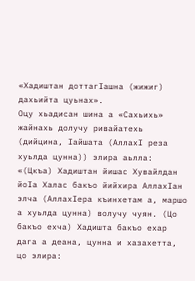«Хадиштан доттагIашна (жижиг) дахьийта цуьнах».
Оцу хьадисан шина а «Сахьихь» жайнахь долучу ривайатехь (дийцина, Iайшата (АллахI реза хуьлда цунна)) элира аьлла: «(Цкъа) Хадиштан йишас Хувайлдан йоIа Халас бакъо йийхира АллахIан элча (АллахIера къинхетам а, маршо а хуьлда цунна) волучу чуян. (Цо бакъо ехча) Хадишта бакъо ехар дага а деана, цунна и хазахетта, цо элира: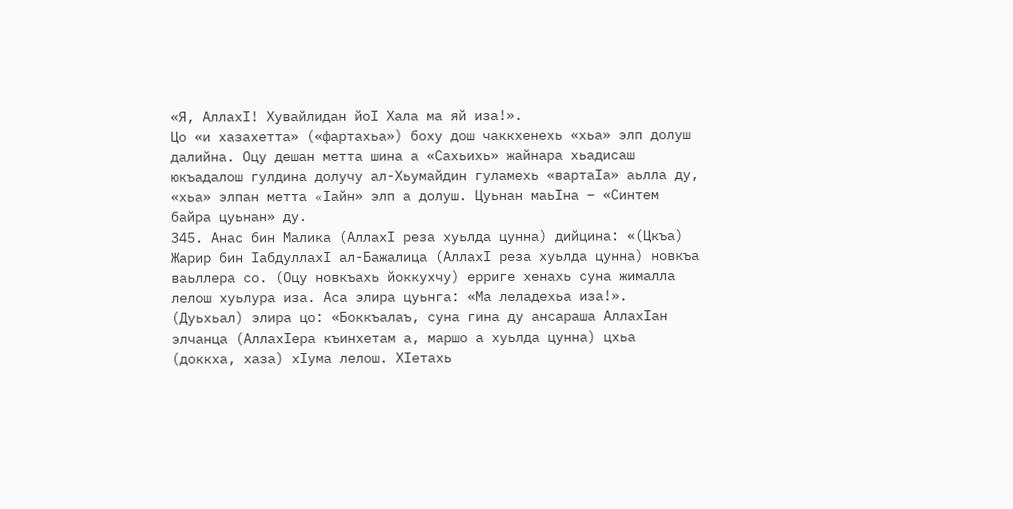«Я, АллахI! Хувайлидан йоI Хала ма яй иза!».
Цо «и хазахетта» («фартахьа») боху дош чаккхенехь «хьа» элп долуш далийна. Оцу дешан метта шина а «Сахьихь» жайнара хьадисаш юкъадалош гулдина долучу ал-Хьумайдин гуламехь «вартаIа» аьлла ду, «хьа» элпан метта «Iайн» элп а долуш. Цуьнан маьIна – «Синтем байра цуьнан» ду.
345. Анас бин Малика (АллахI реза хуьлда цунна) дийцина: «(Цкъа) Жарир бин IабдуллахI ал-Бажалица (АллахI реза хуьлда цунна) новкъа ваьллера со. (Оцу новкъахь йоккухчу) ерриге хенахь суна жималла лелош хуьлура иза. Аса элира цуьнга: «Ма леладехьа иза!». (Дуьхьал) элира цо: «Боккъалаъ, суна гина ду ансараша АллахIан элчанца (АллахIера къинхетам а, маршо а хуьлда цунна) цхьа (доккха, хаза) хIума лелош. ХIетахь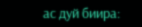ас дуй биира: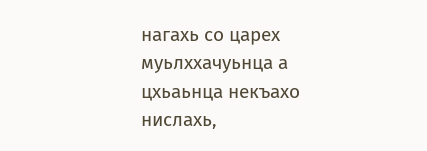нагахь со царех муьлххачуьнца а цхьаьнца некъахо нислахь,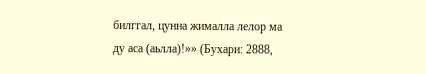билггал, цунна жималла лелор ма ду аса (аьлла)!»» (Бухари: 2888,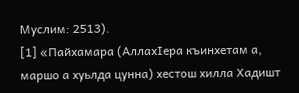Муслим: 2513).
[1] «Пайхамара (АллахIера къинхетам а, маршо а хуьлда цунна) хестош хилла Хадишт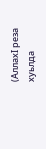(АллахI реза хуьлда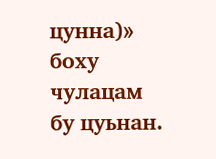цунна)» боху чулацам бу цуьнан.